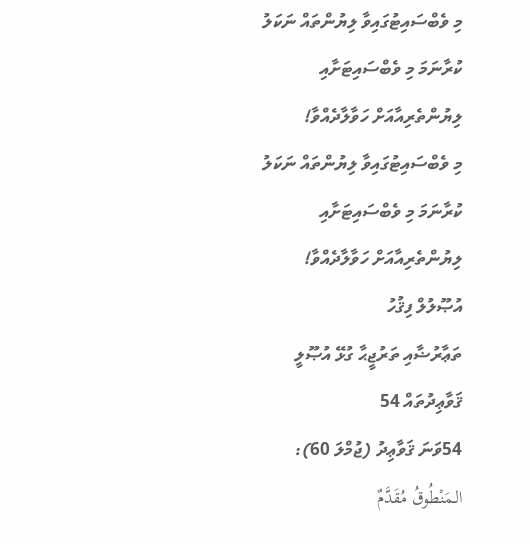މި ވެބްސައިޓުގައިވާ ލިޔުންތައް ނަކަލު ކުރާނަމަ މި ވެބްސައިޓަށާއި ލިޔުންތެރިއާއަށް ހަވާލާދެއްވާ!
މި ވެބްސައިޓުގައިވާ ލިޔުންތައް ނަކަލު ކުރާނަމަ މި ވެބްސައިޓަށާއި ލިޔުންތެރިއާއަށް ހަވާލާދެއްވާ!
އުޞޫލުލް ފިޤުހު
ތަޢާރުޟާއި ތަރުޖީޙާ ގުޅޭ އުޞޫލީ ޤަވާޢިދުތައް 54
54ވަނަ ޤަވާޢިދު (ޖުމްލަ 60): الـمَنْطُوقُ مُقَدَّمٌ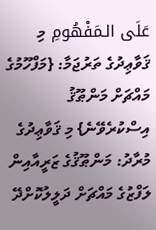عَلَى الـمَفْهُومِ މި ޤަވާޢިދުގެ ތަރުޖަމާ: {މަފްހޫމުގެ މައްޗަށް މަންޠޫޤު އިސްކުރެވޭނެ} މި ޤަވާޢިދުގެ މުރާދު: މަންޠޫޤުގެ ޒަރީއާއިން ލަފްޒުގެ މައްޗަށް ދަލީލުކޮށްދޭ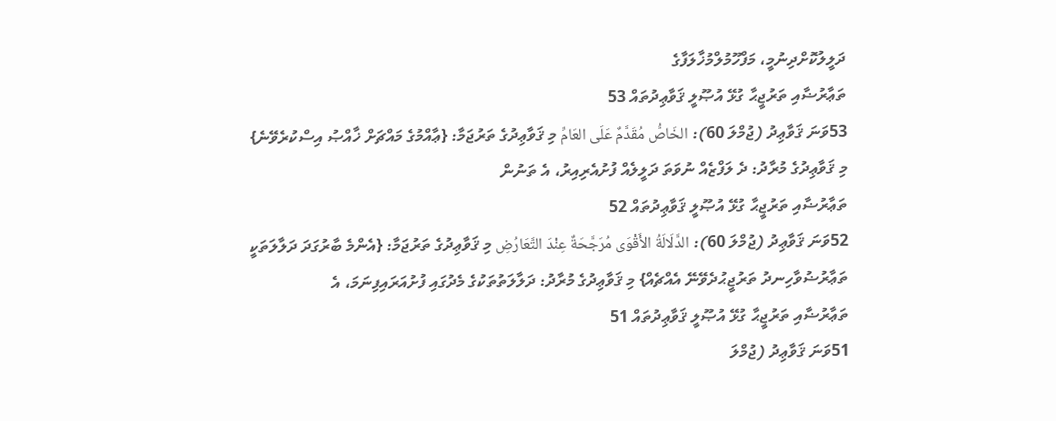ދަލީލުކޮށްދިނުމީ، މަފްހޫމުލްމުޚާލަފާގެ
ތަޢާރުޟާއި ތަރުޖީޙާ ގުޅޭ އުޞޫލީ ޤަވާޢިދުތައް 53
53ވަނަ ޤަވާޢިދު (ޖުމްލަ 60): الخَاصُّ مُقَدَّمٌ عَلَى العَامِّ މި ޤަވާޢިދުގެ ތަރުޖަމާ: {ޢާއްމުގެ މައްޗަށް ޚާއްޞު އިސްކުރެވޭނެ} މި ޤަވާޢިދުގެ މުރާދު: ދެ ލަފްޒެއް ނުވަތަ ދަލީލެއް ފުށުއެރިއިރު، އެ ތަނުން
ތަޢާރުޟާއި ތަރުޖީޙާ ގުޅޭ އުޞޫލީ ޤަވާޢިދުތައް 52
52ވަނަ ޤަވާޢިދު (ޖުމްލަ 60): الدَّلَالَةُ الأَقْوَى مُرَجَّحَةٌ عِنْدَ التَّعَارُضِ މި ޤަވާޢިދުގެ ތަރުޖަމާ: {އެންމެ ބާރުގަދަ ދަލާލަތަކީ ތަޢާރުޟުވާހިނދު ތަރުޖީޙުދެވޭނޭ އެއްޗެއް} މި ޤަވާޢިދުގެ މުރާދު: ދަލާލަތުތަކުގެ މެދުގައި ފުށުއަރައިފިނަމަ، އެ
ތަޢާރުޟާއި ތަރުޖީޙާ ގުޅޭ އުޞޫލީ ޤަވާޢިދުތައް 51
51ވަނަ ޤަވާޢިދު (ޖުމްލަ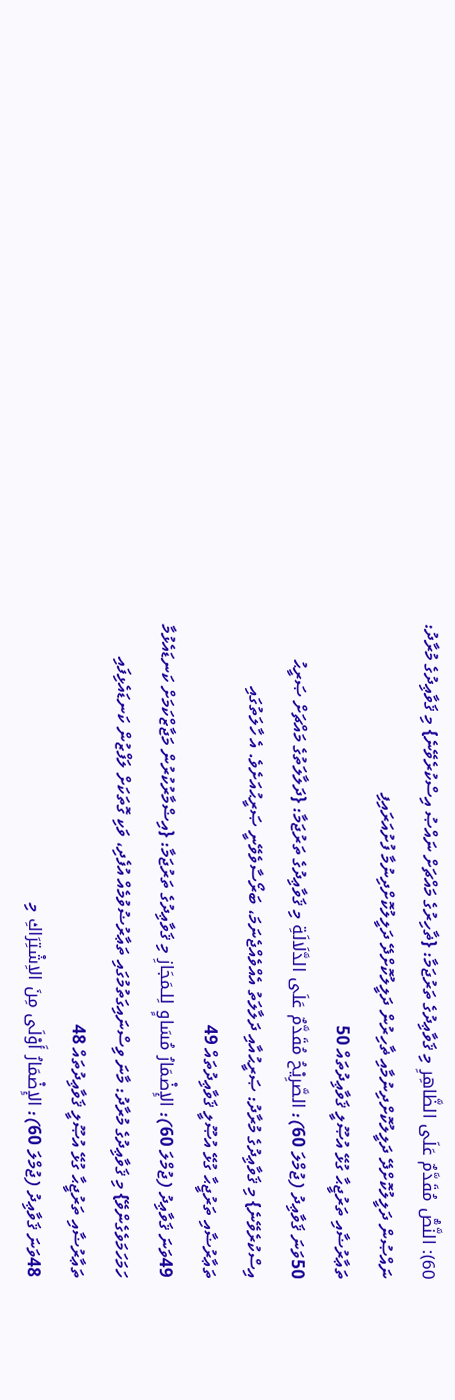60): النَّصُّ مُقَدَّمٌ عَلَى الظَّاهِرِ މި ޤަވާޢިދުގެ ތަރުޖަމާ: {ޡާހިރުގެ މައްޗަށް ނައްޞު އިސްކުރެވޭނެ} މި ޤަވާޢިދުގެ މުރާދު: ނައްޞުން ދަލީލުކޮށްދޭ ދަލީލުކޮށްދިނުމާއި ޡާހިރުން ދަލީލުކޮށްދޭ ދަލީލުކޮށްދިނުމާ ފުށުއަރައިފި
ތަޢާރުޟާއި ތަރުޖީޙާ ގުޅޭ އުޞޫލީ ޤަވާޢިދުތައް 50
50ވަނަ ޤަވާޢިދު (ޖުމްލަ 60): الصَّرِيْحُ مُقَدَّمٌ عَلَى الدَّلَالَةِ މި ޤަވާޢިދުގެ ތަރުޖަމާ: {ދަލާލަތުގެ މައްޗަށް ޞަރީޙު އިސްކުރެވޭނެ} މި ޤަވާޢިދުގެ މުރާދު: ޞަރީޙުއާއި ދަލާލަތު އެއްވެއްޖެނަމަ، ބަރޯސާވެވޭނީ ޞަރީޙުއަށެވެ. އެ ހާލަތުގައި
ތަޢާރުޟާއި ތަރުޖީޙާ ގުޅޭ އުޞޫލީ ޤަވާޢިދުތައް 49
49ވަނަ ޤަވާޢިދު (ޖުމްލަ 60): الإِضْمَارُ مُسَاوٍ لِلـمَجَازِ މި ޤަވާޢިދުގެ ތަރުޖަމާ: {އިޟްމާރުކުރުން މަޖާޒްކަމަށް ކަނޑައެޅުމާ ހަމަހަމަވެގެންވޭ} މި ޤަވާޢިދުގެ މުރާދު: މާނަ ވިސްނައިގަތުމުގައި ތަޢާރުޟުވުމެއް އުފެދި، ވަކި ގޮތަކަށް ލަފްޒުން ކަނޑައެޅިފައި
ތަޢާރުޟާއި ތަރުޖީޙާ ގުޅޭ އުޞޫލީ ޤަވާޢިދުތައް 48
48ވަނަ ޤަވާޢިދު (ޖުމްލަ 60): الإِضْمَارُ أَوْلَى مِنَ الاِشْتِرَاكِ މި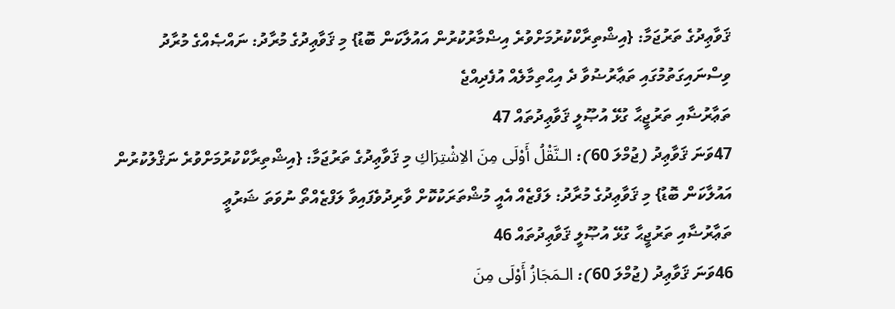ޤަވާޢިދުގެ ތަރުޖަމާ: {އިޝްތިރާކްކުރުމަށްވުރެ އިޟްމާރުކުރުން އައުލާކަން ބޮޑު} މި ޤަވާޢިދުގެ މުރާދު: ނައްޞެއްގެ މުރާދު ވިސްނައިގަތުމުގައި ތަޢާރުޟުވާ ދެ އިޙްތިމާލެއް އުފެދިއްޖެ
ތަޢާރުޟާއި ތަރުޖީޙާ ގުޅޭ އުޞޫލީ ޤަވާޢިދުތައް 47
47ވަނަ ޤަވާޢިދު (ޖުމްލަ 60): الـنَّقْلُ أَوْلَى مِنَ الاِشْتِرَاكِ މި ޤަވާޢިދުގެ ތަރުޖަމާ: {އިޝްތިރާކްކުރުމަށްވުރެ ނަޤްލުކުރުން އައުލާކަން ބޮޑު} މި ޤަވާޢިދުގެ މުރާދު: ލަފްޒެއް އެއީ މުޝްތަރަކުކޮށް ވާރިދުވެފައިވާ ލަފްޒެއްތޯ ނުވަތަ ޝަރުޢީ
ތަޢާރުޟާއި ތަރުޖީޙާ ގުޅޭ އުޞޫލީ ޤަވާޢިދުތައް 46
46ވަނަ ޤަވާޢިދު (ޖުމްލަ 60): الـمَجَازُ أَوْلَى مِنَ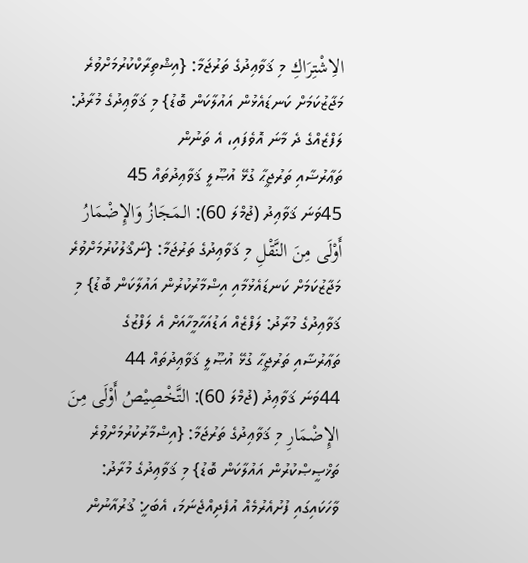الاِشْتِرَاكِ މި ޤަވާޢިދުގެ ތަރުޖަމާ: {އިޝްތިރާކްކުރުމަށްވުރެ މަޖާޒުކަމަށް ކަނޑައެޅުން އައުލާކަން ބޮޑު} މި ޤަވާޢިދުގެ މުރާދު: ލަފްޒެއްގެ ދެ މާނަ އޮވެފައި، އެ ތަނުން
ތަޢާރުޟާއި ތަރުޖީޙާ ގުޅޭ އުޞޫލީ ޤަވާޢިދުތައް 45
45ވަނަ ޤަވާޢިދު (ޖުމްލަ 60): الـمَجَازُ وَالإِضْمَارُ أَوْلَى مِنَ النَّقْلِ މި ޤަވާޢިދުގެ ތަރުޖަމާ: {ނަޤްލުކުރުމަށްވުރެ މަޖާޒުކަމަށް ކަނޑައެޅުމާއި އިޟްމާރުކުރުން އައުލާކަން ބޮޑު} މި ޤަވާޢިދުގެ މުރާދު: ލަފްޒެއް އަޑުއަހާމީހާއަށް އެ ލަފްޒުގެ
ތަޢާރުޟާއި ތަރުޖީޙާ ގުޅޭ އުޞޫލީ ޤަވާޢިދުތައް 44
44ވަނަ ޤަވާޢިދު (ޖުމްލަ 60): التَّخْصِيْصُ أَوْلَى مِنَ الإِضْمَارِ މި ޤަވާޢިދުގެ ތަރުޖަމާ: {އިޟްމާރުކުރުމަށްވުރެ ތަޚްޞީޞްކުރުން އައުލާކަން ބޮޑު} މި ޤަވާޢިދުގެ މުރާދު: ވާހަކައިގައި ފުށުއެރުމެއް އުފެދިއްޖެނަމަ، އެބަހީ: ޤުރުއާނުން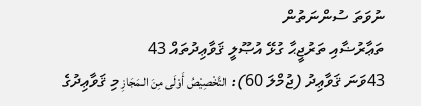ނުވަތަ ސުންނަތުން
ތަޢާރުޟާއި ތަރުޖީޙާ ގުޅޭ އުޞޫލީ ޤަވާޢިދުތައް 43
43ވަނަ ޤަވާޢިދު (ޖުމްލަ 60): التَّخْصِيْصُ أَوْلَى مِنَ الـمَجَازِ މި ޤަވާޢިދުގެ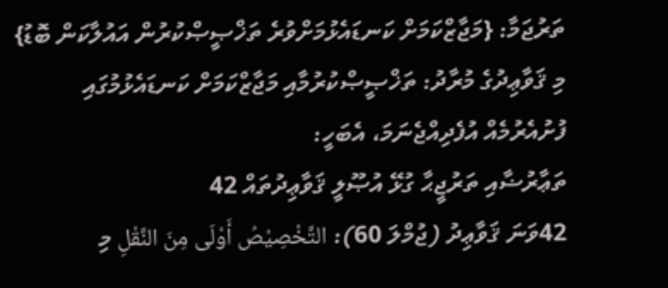ތަރުޖަމާ: {މަޖާޒްކަމަށް ކަނޑައެޅުމަށްވުރެ ތަޚްޞީޞްކުރުން އައުލާކަން ބޮޑު} މި ޤަވާޢިދުގެ މުރާދު: ތަޚްޞީޞްކުރުމާއި މަޖާޒްކަމަށް ކަނޑައެޅުމުގައި ފުށުއެރުމެއް އުފެދިއްޖެނަމަ، އެބަހީ:
ތަޢާރުޟާއި ތަރުޖީޙާ ގުޅޭ އުޞޫލީ ޤަވާޢިދުތައް 42
42ވަނަ ޤަވާޢިދު (ޖުމްލަ 60): التَّخْصِيْصُ أَوْلَى مِنَ النَّقْلِ މި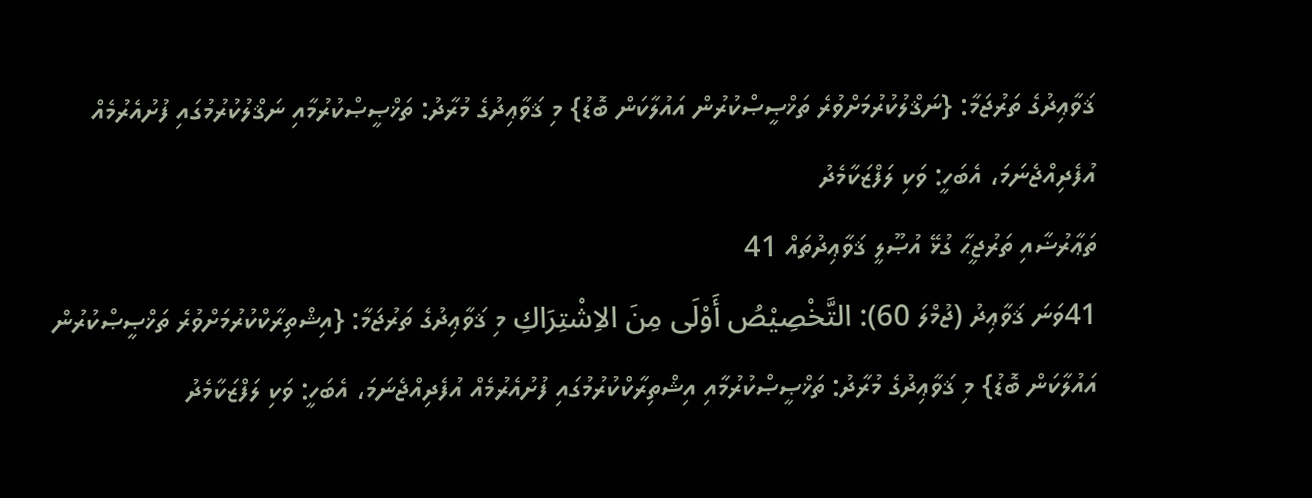ޤަވާޢިދުގެ ތަރުޖަމާ: {ނަޤްލުކުރުމަށްވުރެ ތަޚްޞީޞްކުރުން އައުލާކަން ބޮޑު} މި ޤަވާޢިދުގެ މުރާދު: ތަޚްޞީޞްކުރުމާއި ނަޤްލުކުރުމުގައި ފުށުއެރުމެއް އުފެދިއްޖެނަމަ، އެބަހީ: ވަކި ލަފްޒަކާމެދު
ތަޢާރުޟާއި ތަރުޖީޙާ ގުޅޭ އުޞޫލީ ޤަވާޢިދުތައް 41
41ވަނަ ޤަވާޢިދު (ޖުމްލަ 60): التَّخْصِيْصُ أَوْلَى مِنَ الاِشْتِرَاكِ މި ޤަވާޢިދުގެ ތަރުޖަމާ: {އިޝްތިރާކްކުރުމަށްވުރެ ތަޚްޞީޞްކުރުން އައުލާކަން ބޮޑު} މި ޤަވާޢިދުގެ މުރާދު: ތަޚްޞީޞްކުރުމާއި އިޝްތިރާކްކުރުމުގައި ފުށުއެރުމެއް އުފެދިއްޖެނަމަ، އެބަހީ: ވަކި ލަފްޒަކާމެދު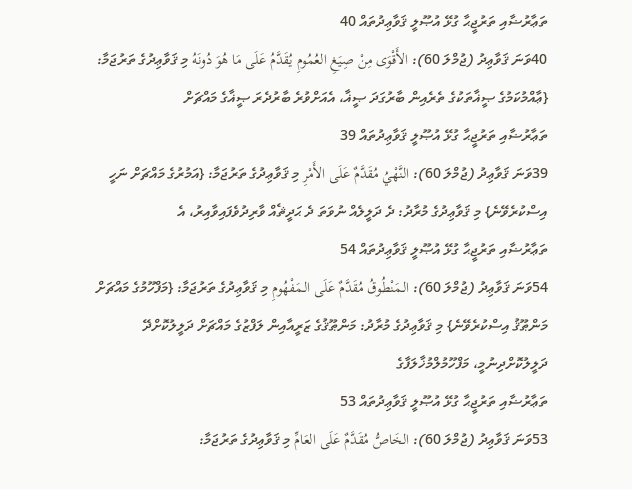ތަޢާރުޟާއި ތަރުޖީޙާ ގުޅޭ އުޞޫލީ ޤަވާޢިދުތައް 40
40ވަނަ ޤަވާޢިދު (ޖުމްލަ 60): الأَقْوَى مِنْ صِيَغِ العُمُومِ يُقَدَّمُ عَلَى مَا هُوَ دُونَهُ މި ޤަވާޢިދުގެ ތަރުޖަމާ: {ޢާއްމުކަމުގެ ޞީޣާތަކުގެ ތެރެއިން ބާރުގަދަ ޞީޣާ، އެއަށްވުރެ ބާރުދެރަ ޞީޣާގެ މައްޗަށް
ތަޢާރުޟާއި ތަރުޖީޙާ ގުޅޭ އުޞޫލީ ޤަވާޢިދުތައް 39
39ވަނަ ޤަވާޢިދު (ޖުމްލަ 60): النَّهْيُ مُقَدَّمٌ عَلَى الأَمْرِ މި ޤަވާޢިދުގެ ތަރުޖަމާ: {އަމުރުގެ މައްޗަށް ނަހީ އިސްކުރެވޭނެ} މި ޤަވާޢިދުގެ މުރާދު: ދެ ދަލީލެއް ނުވަތަ ދެ ޙަދީޘެއް ވާރިދުވެފައިވާއިރު، އެ
ތަޢާރުޟާއި ތަރުޖީޙާ ގުޅޭ އުޞޫލީ ޤަވާޢިދުތައް 54
54ވަނަ ޤަވާޢިދު (ޖުމްލަ 60): الـمَنْطُوقُ مُقَدَّمٌ عَلَى الـمَفْهُومِ މި ޤަވާޢިދުގެ ތަރުޖަމާ: {މަފްހޫމުގެ މައްޗަށް މަންޠޫޤު އިސްކުރެވޭނެ} މި ޤަވާޢިދުގެ މުރާދު: މަންޠޫޤުގެ ޒަރީއާއިން ލަފްޒުގެ މައްޗަށް ދަލީލުކޮށްދޭ ދަލީލުކޮށްދިނުމީ، މަފްހޫމުލްމުޚާލަފާގެ
ތަޢާރުޟާއި ތަރުޖީޙާ ގުޅޭ އުޞޫލީ ޤަވާޢިދުތައް 53
53ވަނަ ޤަވާޢިދު (ޖުމްލަ 60): الخَاصُّ مُقَدَّمٌ عَلَى العَامِّ މި ޤަވާޢިދުގެ ތަރުޖަމާ: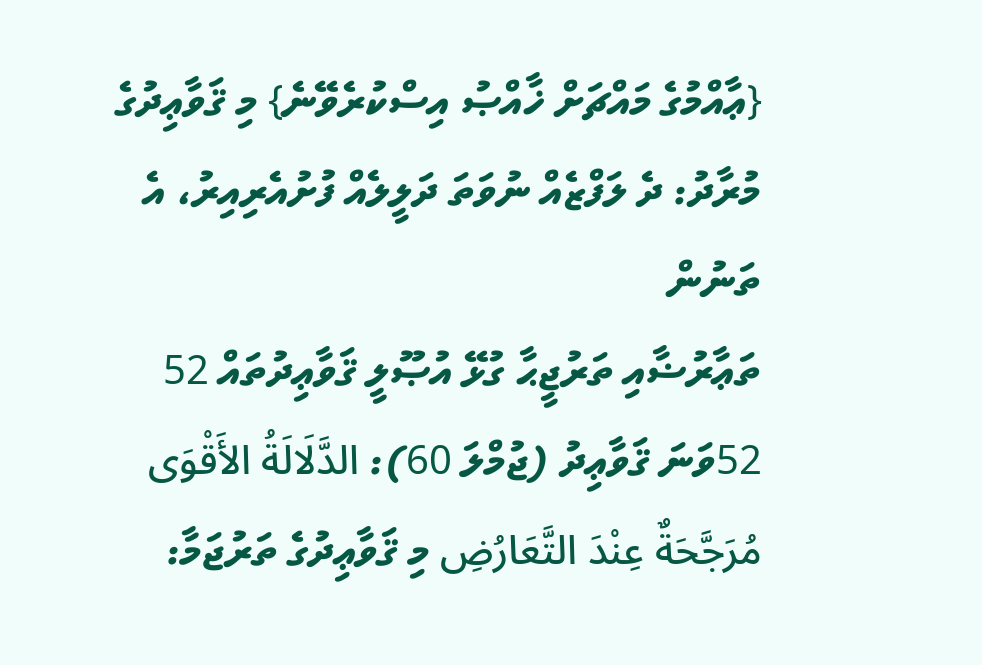{ޢާއްމުގެ މައްޗަށް ޚާއްޞު އިސްކުރެވޭނެ} މި ޤަވާޢިދުގެ މުރާދު: ދެ ލަފްޒެއް ނުވަތަ ދަލީލެއް ފުށުއެރިއިރު، އެ ތަނުން
ތަޢާރުޟާއި ތަރުޖީޙާ ގުޅޭ އުޞޫލީ ޤަވާޢިދުތައް 52
52ވަނަ ޤަވާޢިދު (ޖުމްލަ 60): الدَّلَالَةُ الأَقْوَى مُرَجَّحَةٌ عِنْدَ التَّعَارُضِ މި ޤަވާޢިދުގެ ތަރުޖަމާ: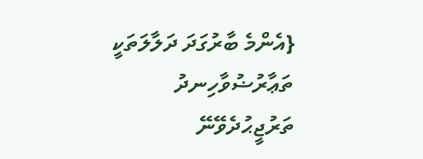{އެންމެ ބާރުގަދަ ދަލާލަތަކީ ތަޢާރުޟުވާހިނދު ތަރުޖީޙުދެވޭނޭ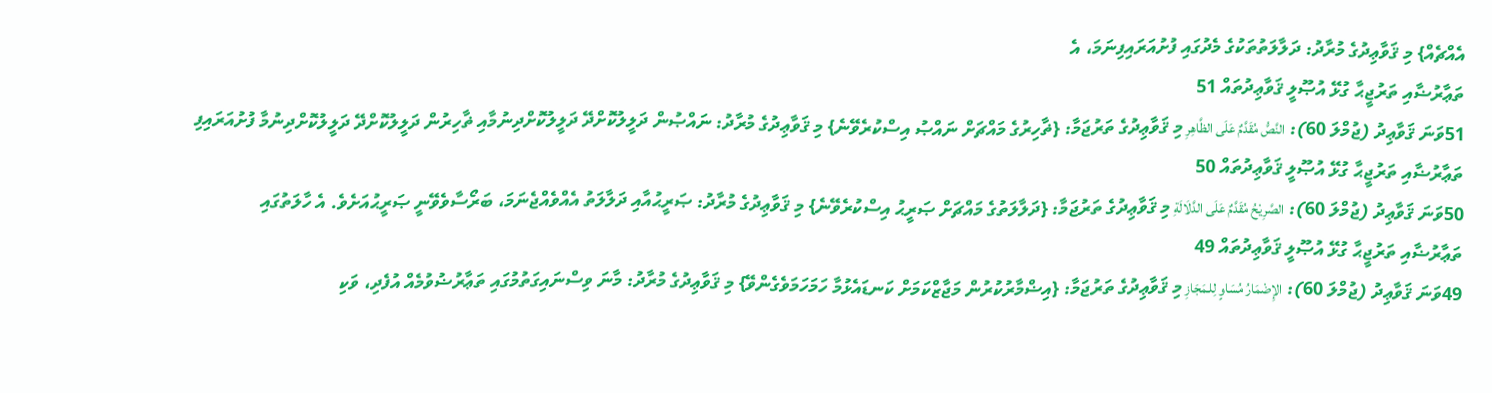އެއްޗެއް} މި ޤަވާޢިދުގެ މުރާދު: ދަލާލަތުތަކުގެ މެދުގައި ފުށުއަރައިފިނަމަ، އެ
ތަޢާރުޟާއި ތަރުޖީޙާ ގުޅޭ އުޞޫލީ ޤަވާޢިދުތައް 51
51ވަނަ ޤަވާޢިދު (ޖުމްލަ 60): النَّصُّ مُقَدَّمٌ عَلَى الظَّاهِرِ މި ޤަވާޢިދުގެ ތަރުޖަމާ: {ޡާހިރުގެ މައްޗަށް ނައްޞު އިސްކުރެވޭނެ} މި ޤަވާޢިދުގެ މުރާދު: ނައްޞުން ދަލީލުކޮށްދޭ ދަލީލުކޮށްދިނުމާއި ޡާހިރުން ދަލީލުކޮށްދޭ ދަލީލުކޮށްދިނުމާ ފުށުއަރައިފި
ތަޢާރުޟާއި ތަރުޖީޙާ ގުޅޭ އުޞޫލީ ޤަވާޢިދުތައް 50
50ވަނަ ޤަވާޢިދު (ޖުމްލަ 60): الصَّرِيْحُ مُقَدَّمٌ عَلَى الدَّلَالَةِ މި ޤަވާޢިދުގެ ތަރުޖަމާ: {ދަލާލަތުގެ މައްޗަށް ޞަރީޙު އިސްކުރެވޭނެ} މި ޤަވާޢިދުގެ މުރާދު: ޞަރީޙުއާއި ދަލާލަތު އެއްވެއްޖެނަމަ، ބަރޯސާވެވޭނީ ޞަރީޙުއަށެވެ. އެ ހާލަތުގައި
ތަޢާރުޟާއި ތަރުޖީޙާ ގުޅޭ އުޞޫލީ ޤަވާޢިދުތައް 49
49ވަނަ ޤަވާޢިދު (ޖުމްލަ 60): الإِضْمَارُ مُسَاوٍ لِلـمَجَازِ މި ޤަވާޢިދުގެ ތަރުޖަމާ: {އިޟްމާރުކުރުން މަޖާޒްކަމަށް ކަނޑައެޅުމާ ހަމަހަމަވެގެންވޭ} މި ޤަވާޢިދުގެ މުރާދު: މާނަ ވިސްނައިގަތުމުގައި ތަޢާރުޟުވުމެއް އުފެދި، ވަކި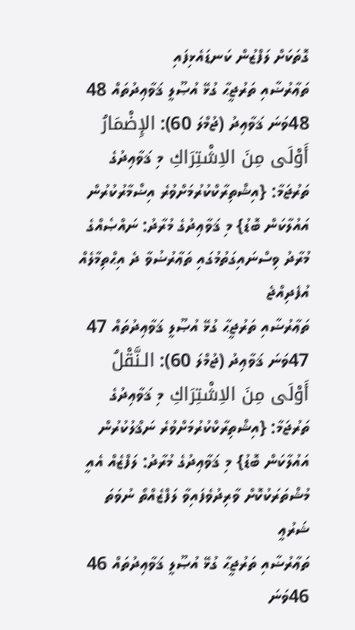ގޮތަކަށް ލަފްޒުން ކަނޑައެޅިފައި
ތަޢާރުޟާއި ތަރުޖީޙާ ގުޅޭ އުޞޫލީ ޤަވާޢިދުތައް 48
48ވަނަ ޤަވާޢިދު (ޖުމްލަ 60): الإِضْمَارُ أَوْلَى مِنَ الاِشْتِرَاكِ މި ޤަވާޢިދުގެ ތަރުޖަމާ: {އިޝްތިރާކްކުރުމަށްވުރެ އިޟްމާރުކުރުން އައުލާކަން ބޮޑު} މި ޤަވާޢިދުގެ މުރާދު: ނައްޞެއްގެ މުރާދު ވިސްނައިގަތުމުގައި ތަޢާރުޟުވާ ދެ އިޙްތިމާލެއް އުފެދިއްޖެ
ތަޢާރުޟާއި ތަރުޖީޙާ ގުޅޭ އުޞޫލީ ޤަވާޢިދުތައް 47
47ވަނަ ޤަވާޢިދު (ޖުމްލަ 60): الـنَّقْلُ أَوْلَى مِنَ الاِشْتِرَاكِ މި ޤަވާޢިދުގެ ތަރުޖަމާ: {އިޝްތިރާކްކުރުމަށްވުރެ ނަޤްލުކުރުން އައުލާކަން ބޮޑު} މި ޤަވާޢިދުގެ މުރާދު: ލަފްޒެއް އެއީ މުޝްތަރަކުކޮށް ވާރިދުވެފައިވާ ލަފްޒެއްތޯ ނުވަތަ ޝަރުޢީ
ތަޢާރުޟާއި ތަރުޖީޙާ ގުޅޭ އުޞޫލީ ޤަވާޢިދުތައް 46
46ވަނަ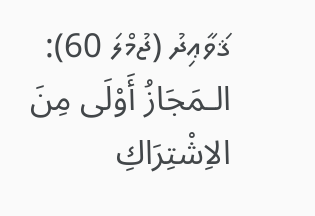ޤަވާޢިދު (ޖުމްލަ 60): الـمَجَازُ أَوْلَى مِنَ الاِشْتِرَاكِ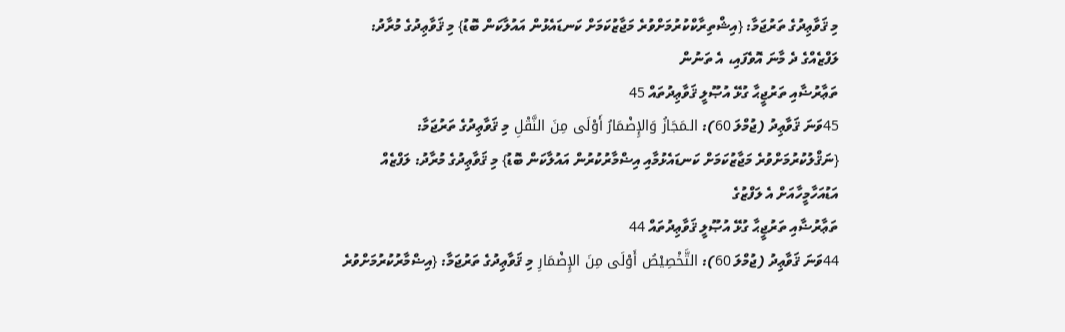މި ޤަވާޢިދުގެ ތަރުޖަމާ: {އިޝްތިރާކްކުރުމަށްވުރެ މަޖާޒުކަމަށް ކަނޑައެޅުން އައުލާކަން ބޮޑު} މި ޤަވާޢިދުގެ މުރާދު: ލަފްޒެއްގެ ދެ މާނަ އޮވެފައި، އެ ތަނުން
ތަޢާރުޟާއި ތަރުޖީޙާ ގުޅޭ އުޞޫލީ ޤަވާޢިދުތައް 45
45ވަނަ ޤަވާޢިދު (ޖުމްލަ 60): الـمَجَازُ وَالإِضْمَارُ أَوْلَى مِنَ النَّقْلِ މި ޤަވާޢިދުގެ ތަރުޖަމާ: {ނަޤްލުކުރުމަށްވުރެ މަޖާޒުކަމަށް ކަނޑައެޅުމާއި އިޟްމާރުކުރުން އައުލާކަން ބޮޑު} މި ޤަވާޢިދުގެ މުރާދު: ލަފްޒެއް އަޑުއަހާމީހާއަށް އެ ލަފްޒުގެ
ތަޢާރުޟާއި ތަރުޖީޙާ ގުޅޭ އުޞޫލީ ޤަވާޢިދުތައް 44
44ވަނަ ޤަވާޢިދު (ޖުމްލަ 60): التَّخْصِيْصُ أَوْلَى مِنَ الإِضْمَارِ މި ޤަވާޢިދުގެ ތަރުޖަމާ: {އިޟްމާރުކުރުމަށްވުރެ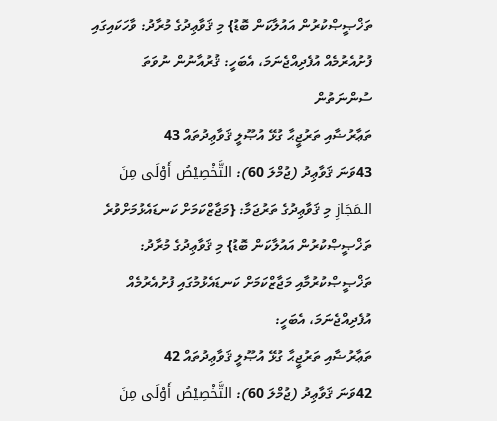ތަޚްޞީޞްކުރުން އައުލާކަން ބޮޑު} މި ޤަވާޢިދުގެ މުރާދު: ވާހަކައިގައި ފުށުއެރުމެއް އުފެދިއްޖެނަމަ، އެބަހީ: ޤުރުއާނުން ނުވަތަ ސުންނަތުން
ތަޢާރުޟާއި ތަރުޖީޙާ ގުޅޭ އުޞޫލީ ޤަވާޢިދުތައް 43
43ވަނަ ޤަވާޢިދު (ޖުމްލަ 60): التَّخْصِيْصُ أَوْلَى مِنَ الـمَجَازِ މި ޤަވާޢިދުގެ ތަރުޖަމާ: {މަޖާޒްކަމަށް ކަނޑައެޅުމަށްވުރެ ތަޚްޞީޞްކުރުން އައުލާކަން ބޮޑު} މި ޤަވާޢިދުގެ މުރާދު: ތަޚްޞީޞްކުރުމާއި މަޖާޒްކަމަށް ކަނޑައެޅުމުގައި ފުށުއެރުމެއް އުފެދިއްޖެނަމަ، އެބަހީ:
ތަޢާރުޟާއި ތަރުޖީޙާ ގުޅޭ އުޞޫލީ ޤަވާޢިދުތައް 42
42ވަނަ ޤަވާޢިދު (ޖުމްލަ 60): التَّخْصِيْصُ أَوْلَى مِنَ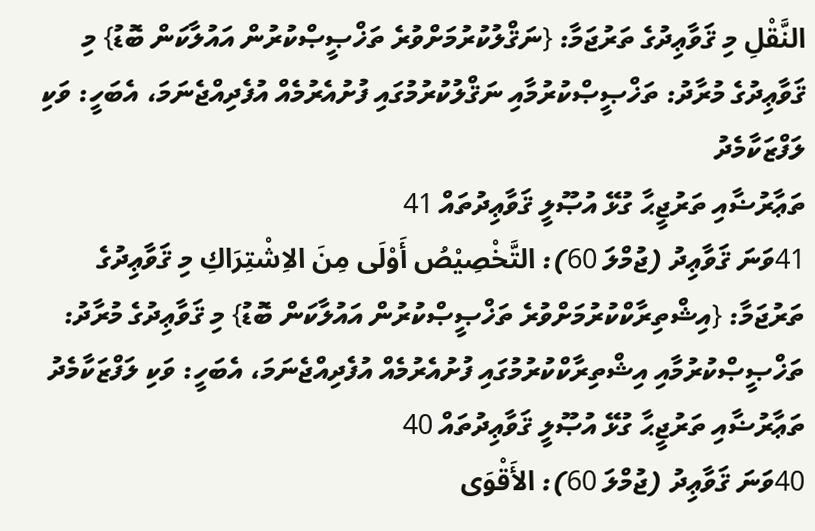النَّقْلِ މި ޤަވާޢިދުގެ ތަރުޖަމާ: {ނަޤްލުކުރުމަށްވުރެ ތަޚްޞީޞްކުރުން އައުލާކަން ބޮޑު} މި ޤަވާޢިދުގެ މުރާދު: ތަޚްޞީޞްކުރުމާއި ނަޤްލުކުރުމުގައި ފުށުއެރުމެއް އުފެދިއްޖެނަމަ، އެބަހީ: ވަކި ލަފްޒަކާމެދު
ތަޢާރުޟާއި ތަރުޖީޙާ ގުޅޭ އުޞޫލީ ޤަވާޢިދުތައް 41
41ވަނަ ޤަވާޢިދު (ޖުމްލަ 60): التَّخْصِيْصُ أَوْلَى مِنَ الاِشْتِرَاكِ މި ޤަވާޢިދުގެ ތަރުޖަމާ: {އިޝްތިރާކްކުރުމަށްވުރެ ތަޚްޞީޞްކުރުން އައުލާކަން ބޮޑު} މި ޤަވާޢިދުގެ މުރާދު: ތަޚްޞީޞްކުރުމާއި އިޝްތިރާކްކުރުމުގައި ފުށުއެރުމެއް އުފެދިއްޖެނަމަ، އެބަހީ: ވަކި ލަފްޒަކާމެދު
ތަޢާރުޟާއި ތަރުޖީޙާ ގުޅޭ އުޞޫލީ ޤަވާޢިދުތައް 40
40ވަނަ ޤަވާޢިދު (ޖުމްލަ 60): الأَقْوَى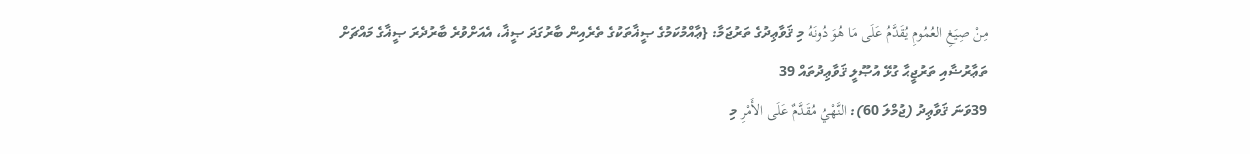مِنْ صِيَغِ العُمُومِ يُقَدَّمُ عَلَى مَا هُوَ دُونَهُ މި ޤަވާޢިދުގެ ތަރުޖަމާ: {ޢާއްމުކަމުގެ ޞީޣާތަކުގެ ތެރެއިން ބާރުގަދަ ޞީޣާ، އެއަށްވުރެ ބާރުދެރަ ޞީޣާގެ މައްޗަށް
ތަޢާރުޟާއި ތަރުޖީޙާ ގުޅޭ އުޞޫލީ ޤަވާޢިދުތައް 39
39ވަނަ ޤަވާޢިދު (ޖުމްލަ 60): النَّهْيُ مُقَدَّمٌ عَلَى الأَمْرِ މި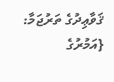ޤަވާޢިދުގެ ތަރުޖަމާ: {އަމުރުގެ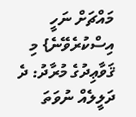މައްޗަށް ނަހީ އިސްކުރެވޭނެ} މި ޤަވާޢިދުގެ މުރާދު: ދެ ދަލީލެއް ނުވަތަ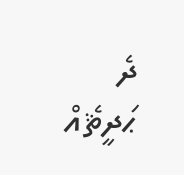ދެ ޙަދީޘެއް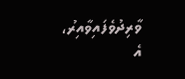ވާރިދުވެފައިވާއިރު، އެ